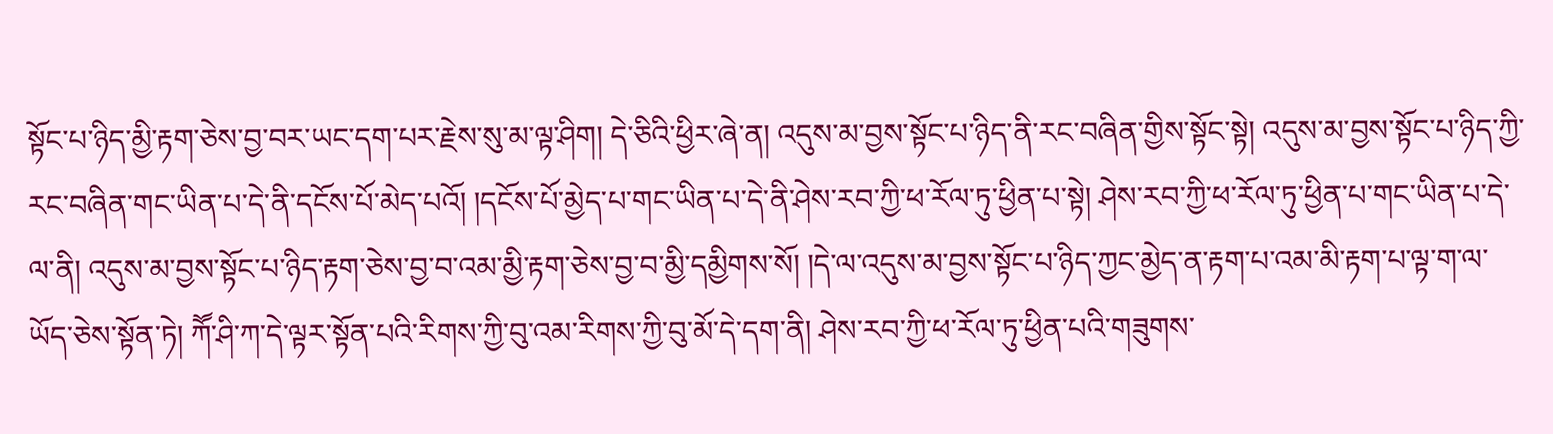སྟོང་པ་ཉིད་མྱི་རྟག་ཅེས་བྱ་བར་ཡང་དག་པར་རྗེས་སུ་མ་ལྟ་ཤིག། དེ་ཅིའི་ཕྱིར་ཞེ་ན། འདུས་མ་བྱས་སྟོང་པ་ཉིད་ནི་རང་བཞིན་གྱིས་སྟོང་སྟེ། འདུས་མ་བྱས་སྟོང་པ་ཉིད་ཀྱི་རང་བཞིན་གང་ཡིན་པ་དེ་ནི་དངོས་པོ་མེད་པའོ། །དངོས་པོ་མྱེད་པ་གང་ཡིན་པ་དེ་ནི་ཤེས་རབ་ཀྱི་ཕ་རོལ་ཏུ་ཕྱིན་པ་སྟེ། ཤེས་རབ་ཀྱི་ཕ་རོལ་ཏུ་ཕྱིན་པ་གང་ཡིན་པ་དེ་ལ་ནི། འདུས་མ་བྱས་སྟོང་པ་ཉིད་རྟག་ཅེས་བྱ་བ་འམ་མྱི་རྟག་ཅེས་བྱ་བ་མྱི་དམྱིགས་སོ། །དེ་ལ་འདུས་མ་བྱས་སྟོང་པ་ཉིད་ཀྱང་མྱེད་ན་རྟག་པ་འམ་མི་རྟག་པ་ལྟ་ག་ལ་ཡོད་ཅེས་སྟོན་ཏེ། ཀཽ་ཤི་ཀ་དེ་ལྟར་སྟོན་པའི་རིགས་ཀྱི་བུ་འམ་རིགས་ཀྱི་བུ་མོ་དེ་དག་ནི། ཤེས་རབ་ཀྱི་ཕ་རོལ་ཏུ་ཕྱིན་པའི་གཟུགས་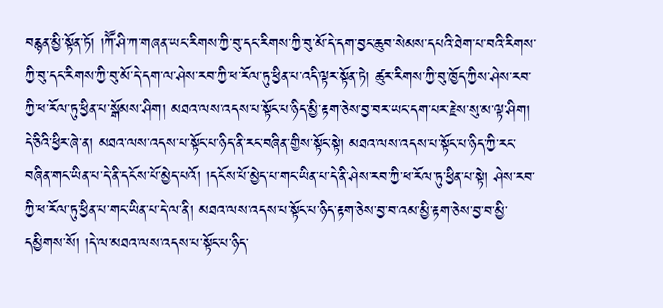བརྙན་མྱི་སྟོན་ཏོ། །ཀཽ་ཤི་ཀ་གཞན་ཡང་རིགས་ཀྱི་བུ་དང་རིགས་ཀྱི་བུ་མོ་དེ་དག་བྱང་ཆུབ་སེམས་དཔའི་ཐེག་པ་བའི་རིགས་ཀྱི་བུ་དང་རིགས་ཀྱི་བུ་མོ་དེ་དག་ལ་ཤེས་རབ་ཀྱི་ཕ་རོལ་ཏུ་ཕྱིན་པ་འདི་ལྟར་སྟོན་ཏེ། ཚུར་རིགས་ཀྱི་བུ་ཁྱོད་ཀྱིས་ཤེས་རབ་ཀྱི་ཕ་རོལ་ཏུ་ཕྱིན་པ་སྒོམས་ཤིག། མཐའ་ལས་འདས་པ་སྟོང་པ་ཉིད་མྱི་རྟག་ཅེས་བྱ་བར་ཡང་དག་པར་རྗེས་སུ་མ་ལྟ་ཤིག། དེ་ཅིའི་ཕྱིར་ཞེ་ན། མཐའ་ལས་འདས་པ་སྟོང་པ་ཉིད་ནི་རང་བཞིན་གྱིས་སྟོང་སྟེ། མཐའ་ལས་འདས་པ་སྟོང་པ་ཉིད་ཀྱི་རང་བཞིན་གང་ཡིན་པ་དེ་ནི་དངོས་པོ་མྱེད་པའོ། །དངོས་པོ་མྱེད་པ་གང་ཡིན་པ་དེ་ནི་ཤེས་རབ་ཀྱི་ཕ་རོལ་ཏུ་ཕྱིན་པ་སྟེ། ཤེས་རབ་ཀྱི་ཕ་རོལ་ཏུ་ཕྱིན་པ་གང་ཡིན་པ་དེ་ལ་ནི། མཐའ་ལས་འདས་པ་སྟོང་པ་ཉིད་རྟག་ཅེས་བྱ་བ་འམ་མྱི་རྟག་ཅེས་བྱ་བ་མྱི་དམྱིགས་སོ། །དེ་ལ་མཐའ་ལས་འདས་པ་སྟོང་པ་ཉིད་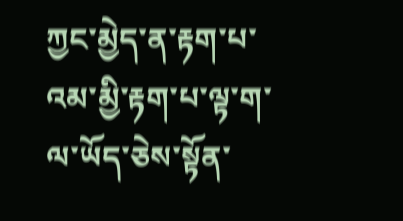ཀྱང་མྱེད་ན་རྟག་པ་འམ་མྱི་རྟག་པ་ལྟ་ག་ལ་ཡོད་ཅེས་སྟོན་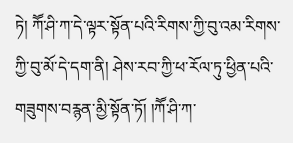ཏེ། ཀཽ་ཤི་ཀ་དེ་ལྟར་སྟོན་པའི་རིགས་ཀྱི་བུ་འམ་རིགས་ཀྱི་བུ་མོ་དེ་དག་ནི། ཤེས་རབ་ཀྱི་ཕ་རོལ་ཏུ་ཕྱིན་པའི་གཟུགས་བརྙན་མྱི་སྟོན་ཏོ། །ཀཽ་ཤི་ཀ་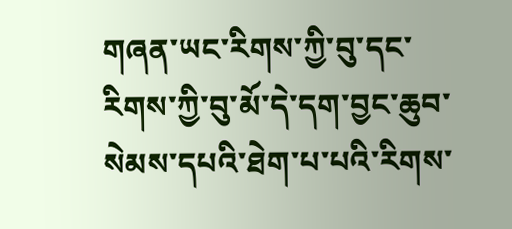གཞན་ཡང་རིགས་ཀྱི་བུ་དང་རིགས་ཀྱི་བུ་མོ་དེ་དག་བྱང་ཆུབ་སེམས་དཔའི་ཐེག་པ་པའི་རིགས་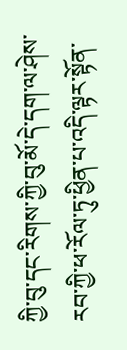ཀྱི་བུ་དང་རིགས་ཀྱི་བུ་མོ་དེ་དག་ལ་ཤེས་རབ་ཀྱི་ཕ་རོལ་ཏུ་ཕྱིན་པ་འདི་ལྟར་སྟོན་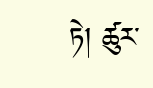ཏེ། ཚུར་